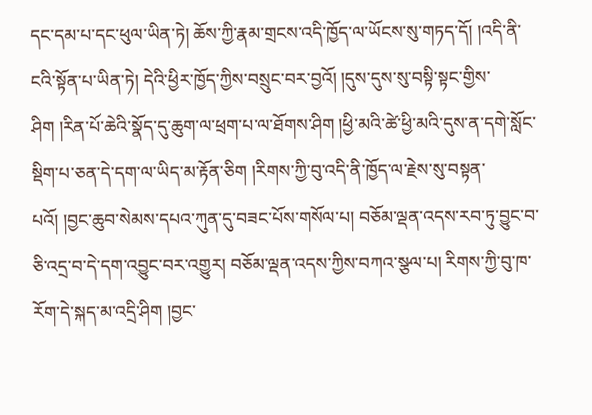དང་དམ་པ་དང་ཕུལ་ཡིན་ཏེ། ཆོས་ཀྱི་རྣམ་གྲངས་འདི་ཁྱོད་ལ་ཡོངས་སུ་གཏད་དོ། །འདི་ནི་ངའི་སྟོན་པ་ཡིན་ཏེ། དེའི་ཕྱིར་ཁྱོད་ཀྱིས་བསྲུང་བར་བྱའོ། །དུས་དུས་སུ་བསྟི་སྟང་གྱིས་ཤིག །རིན་པོ་ཆེའི་སྣོད་དུ་ཆུག་ལ་ཕྲག་པ་ལ་ཐོགས་ཤིག །ཕྱི་མའི་ཚེ་ཕྱི་མའི་དུས་ན་དགེ་སློང་སྡིག་པ་ཅན་དེ་དག་ལ་ཡིད་མ་རྟོན་ཅིག །རིགས་ཀྱི་བུ་འདི་ནི་ཁྱོད་ལ་རྗེས་སུ་བསྟན་པའོ། །བྱང་ཆུབ་སེམས་དཔའ་ཀུན་དུ་བཟང་པོས་གསོལ་པ། བཅོམ་ལྡན་འདས་རབ་ཏུ་བྱུང་བ་ཅི་འདྲ་བ་དེ་དག་འབྱུང་བར་འགྱུར། བཅོམ་ལྡན་འདས་ཀྱིས་བཀའ་སྩལ་པ། རིགས་ཀྱི་བུ་ཁ་རོག་དེ་སྐད་མ་འདྲི་ཤིག །བྱང་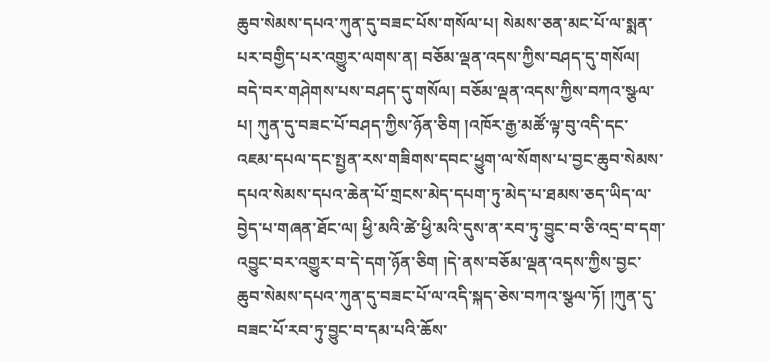ཆུབ་སེམས་དཔའ་ཀུན་དུ་བཟང་པོས་གསོལ་པ། སེམས་ཅན་མང་པོ་ལ་སྨན་པར་བགྱིད་པར་འགྱུར་ལགས་ན། བཅོམ་ལྡན་འདས་ཀྱིས་བཤད་དུ་གསོལ། བདེ་བར་གཤེགས་པས་བཤད་དུ་གསོལ། བཅོམ་ལྡན་འདས་ཀྱིས་བཀའ་སྩལ་པ། ཀུན་དུ་བཟང་པོ་བཤད་ཀྱིས་ཉོན་ཅིག །འཁོར་རྒྱ་མཚོ་ལྟ་བུ་འདི་དང་འཇམ་དཔལ་དང་སྤྱན་རས་གཟིགས་དབང་ཕྱུག་ལ་སོགས་པ་བྱང་ཆུབ་སེམས་དཔའ་སེམས་དཔའ་ཆེན་པོ་གྲངས་མེད་དཔག་ཏུ་མེད་པ་ཐམས་ཅད་ཡིད་ལ་བྱེད་པ་གཞན་ཐོང་ལ། ཕྱི་མའི་ཚེ་ཕྱི་མའི་དུས་ན་རབ་ཏུ་བྱུང་བ་ཅི་འདྲ་བ་དག་འབྱུང་བར་འགྱུར་བ་དེ་དག་ཉོན་ཅིག །དེ་ནས་བཅོམ་ལྡན་འདས་ཀྱིས་བྱང་ཆུབ་སེམས་དཔའ་ཀུན་དུ་བཟང་པོ་ལ་འདི་སྐད་ཅེས་བཀའ་སྩལ་ཏོ། །ཀུན་དུ་བཟང་པོ་རབ་ཏུ་བྱུང་བ་དམ་པའི་ཆོས་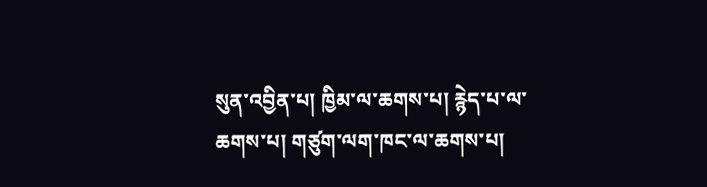སུན་འབྱིན་པ། ཁྱིམ་ལ་ཆགས་པ། རྙེད་པ་ལ་ཆགས་པ། གཙུག་ལག་ཁང་ལ་ཆགས་པ།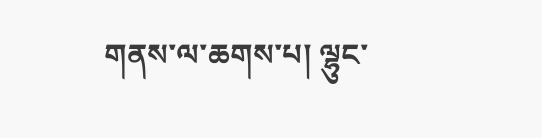གནས་ལ་ཆགས་པ། ལྷུང་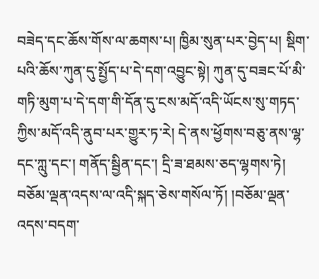བཟེད་དང་ཆོས་གོས་ལ་ཆགས་པ། ཁྱིམ་སུན་པར་བྱེད་པ། སྡིག་པའི་ཆོས་ཀུན་དུ་སྤྱོད་པ་དེ་དག་འབྱུང་སྟེ། ཀུན་དུ་བཟང་པོ་མི་གཏི་མུག་པ་དེ་དག་གི་དོན་དུ་ངས་མདོ་འདི་ཡོངས་སུ་གཏད་ཀྱིས་མདོ་འདི་ནུབ་པར་གྱུར་ཏ་རེ། དེ་ནས་ཕྱོགས་བཅུ་ནས་ལྷ་དང་ཀླུ་དང་། གནོད་སྦྱིན་དང་། དྲི་ཟ་ཐམས་ཅད་ལྷགས་ཏེ། བཅོམ་ལྡན་འདས་ལ་འདི་སྐད་ཅེས་གསོལ་ཏོ། །བཅོམ་ལྡན་འདས་བདག་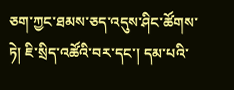ཅག་ཀྱང་ཐམས་ཅད་འདུས་ཤིང་ཚོགས་ཏེ། ཇི་སྲིད་འཚོའི་བར་དང་། དམ་པའི་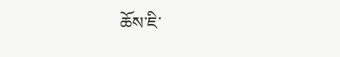ཆོས་ཇི་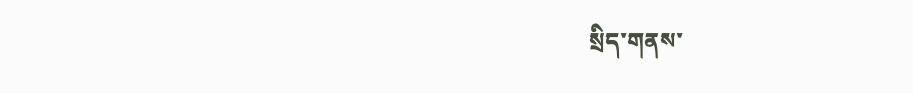སྲིད་གནས་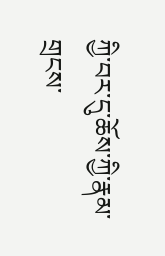ཀྱི་བར་དུ་ཆོས་ཀྱི་རྣམ་གྲངས་